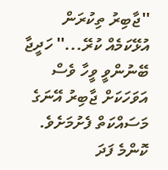''ޖާބިރު ތިކުރަން އުޅޭކަމެއް ކުރޭ...'' ހަދީޖާ ބޭނުންވީ ވީހާ ވެސް އަވަހަކަށް ޖާބިރު އޭނަގެ މަސައްކަތް ފެށުމަށެވެ. ކޮންމެ ފަދަ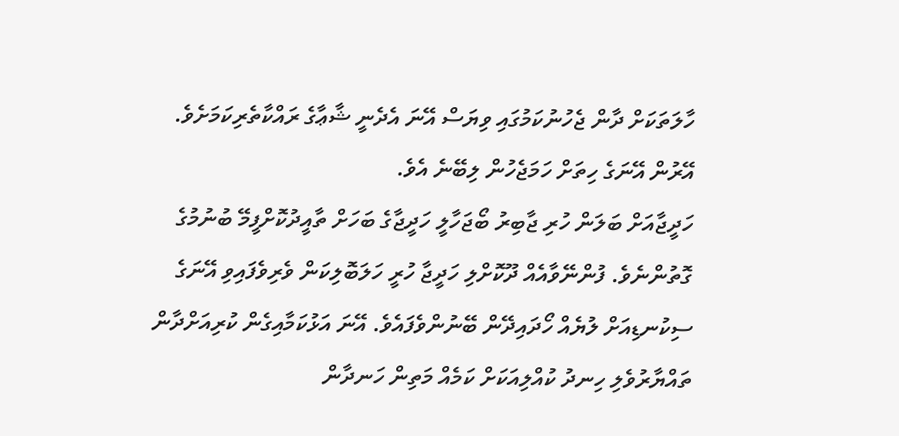ހާލަތަކަށް ދާން ޖެހުނުކަމުގައި ވިޔަސް އޭނަ އެދެނީ ޝާޢާގެ ރައްކާތެރިކަމަށެވެ. އޭރުން އޭނަގެ ހިތަށް ހަމަޖެހުން ލިބޭނެ އެވެ.
ހަދީޖާއަށް ބަލަން ހުރި ޖާބިރު ބޯޖަހާލީ ހަދީޖާގެ ބަހަށް ތާއީދުކޮށްފީމޭ ބުނުމުގެ ގޮތުންނެވެ. ފުންނޭވާއެއް ދޫކޮށްލި ހަދީޖާ ހުރީ ހަލަބޮލިކަން ވެރިވެފައިވި އޭނަގެ ސިކުނޑިއަށް ލުޔެއް ހޯދައިދޭން ބޭނުންވެފައެވެ. އޭނަ އަޅުކަމާއިގެން ކުރިއަށްދާން ތައްޔާރުވެލި ހިނދު ކުއްލިއަކަށް ކަމެއް މަތިން ހަނދާން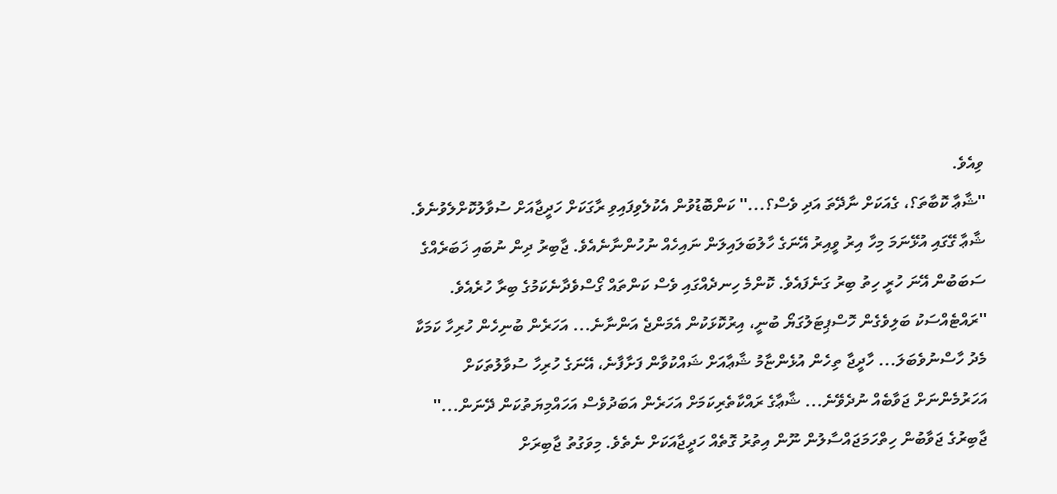ވިއެވެ.
''ޝާޢާ ކޮބާތަ؟، ގެއަކަށް ނާދޭތަ އަދި ވެސް؟...'' ކަންބޮޑުވުން އެކުލެވިފައިވި ރާގަކަށް ހަދީޖާއަށް ސުވާލުކޮށްލެވުނެވެ. ޝާޢާ ގޭގައި އުޅޭނަމަ މިހާ އިރު ވީއިރު އޭނަގެ ހާލުބަލައިލަން ނައިހެއް ނުހުންނާނެއެވެ. ޖާބިރު ދިން ނުބައި ޚަބަރެއްގެ ސަބަބުން އޭނަ ހުރީ ހިތު ބިރު ގަނެފައެވެ. ކޮންމެ ހިނދެއްގައި ވެސް ކަންތައް ގޯސްވެދާނެކަމުގެ ބިރާ ހުރެއެވެ.
''ރައްޓެއްސަކު ބަލިވެގެން ހޮސްޕިޓަލުގަޔޯ ބުނީ، އިރުކޮޅަކުން އެމަންޖެ އަންނާނެ... އަހަރެން ބުނިހެން ހުރިހާ ކަމަކާ މެދު ހާސްނުވެބަލަ... ހާދީޖާ ތިހެން އުޅެންޏާމު ޝާޢާއަށް ޝައްކުވާން ފަށާފާނެ، އޭނަގެ ހުރިހާ ސުވާލުތަކަށް އަހަރުމެންނަށް ޖަވާބެއް ނުދެވޭނެ... ޝާޢާގެ ރައްކާތެރިކަމަށް އަހަރެން އަބަދުވެސް އަހައްމިޔަތުކަން ދޭނަން...'' ޖާބިރުގެ ޖަވާބުން ހިތްހަމަޖައްސާލުން ނޫން އިތުރު ގޮތެއް ހަދީޖާއަކަށް ނެތެވެ. މިވަގުތު ޖާބިރަށް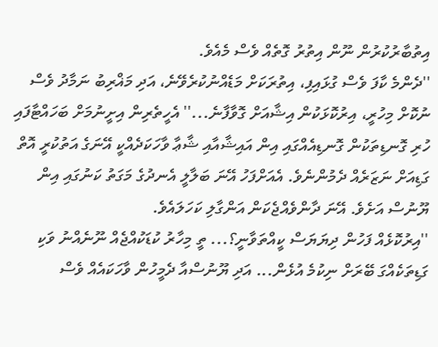އިތުބާރުކުރުން ނޫން އިތުރު ގޮތެއް ވެސް މެއެވެ.
''ދެންމެ ކާފަ ވެސް ގުޅައިފި، އިތުރަކަށް މަޑެއްނުކުރެވޭނެ، އަދި މަޣްރިބު ނަމާދު ވެސް ނުކޮށް މިހުރީ، އިރުކޮޅަކުން އިޝާއަށް ގޮވާފާނެ...'' އެހީތެރިން އިށީނުމަށް ބަހައްޓާފައި ހުރި ގޮނޑިތަކުން ގޮނޑިއެއްގައި އިން އައިޝާއާއި ޝާޢާ ވާހަކަދެއްކީ އޭނަގެ އަތުކުރީ އޮތް ގަޑިއަށް ނަޒަރެއް ދެމުންނެވެ. އެއަށްފަހު އޭނަ ބަލާލީ އެނދުގެ މަގަތު ކަނުގައި އިން ޔޫނުސް އަށެވެ. އޭނަ ދާންވެއްޖެކަން އަންގާލި ކަހަލައެވެ.
''އިރުކޮޅެއް ފަހުން ދިޔަޔަސް ކީއްތަވާނީ؟... ތީ މިހާރު ކުޑަކުއްޖެއް ނޫނެއްނު ވަކި ގަޑިތަކެއްގަ ބޭރަށް ނިކުމެ އުޅެން... އަދި ޔޫނުސްއާ ދެމީހުން ވާހަކައެއް ވެސް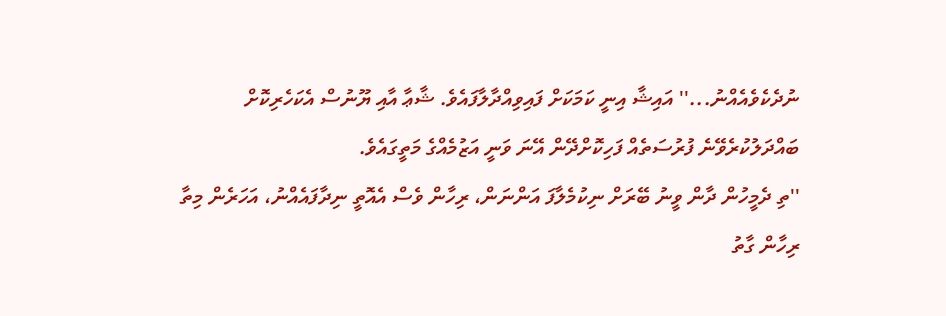ނުދެކެވެއެއްނު...'' އައިޝާ އިނީ ކަމަކަށް ފައިވިއްދާލާފައެވެ. ޝާޢާ އާއި ޔޫނުސް އެކަހެރިކޮށް ބައްދަލުކުރެވޭނެ ފުރުސަތެއް ފަހިކޮށްދޭން އޭނަ ވަނީ އަޒުމެއްގެ މަތީގައެވެ.
''ތި ދެމީހުން ދާން ވީނު ބޭރަށް ނިކުމެލާފަ އަންނަން، ރިހާން ވެސް އެއޮތީ ނިދާފައެއްނު، އަހަރެން މިތާ ރިހާން ގާތު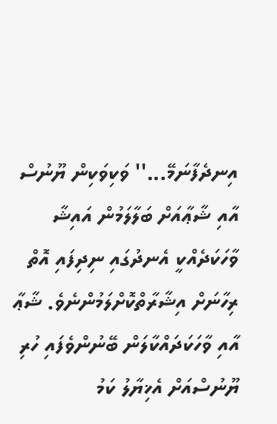އިނދެފާނަމޭ...'' ވަކިވަކިން ޔޫނުސް އާއި ޝާޢާއަށް ބަލާލަމުން އައިޝާ ވާހަކަދެއްކީ އެނދުގައި ނިދިފައި އޮތް ރިހާނަށް އިޝާރާތްކޮށްލަމުންނެވެ. ޝާޢާ އާއި ވާހަކަދައްކާލަން ބޭނުންވެފައި ހުރި ޔޫނުސްއަށް އެޚިޔާލު ކަމު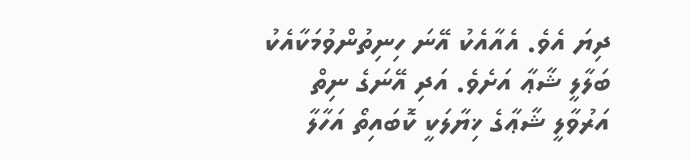ދިޔަ އެވެ. އެއާއެކު އޭނަ ހިނިތުންވުމަކާއެކު ބަލާލީ ޝާޢާ އަށެވެ. އަދި އޭނަގެ ނިތް އަރުވާލީ ޝާޢާގެ ޚިޔާލަކީ ކޮބައިތޯ އަހާލާ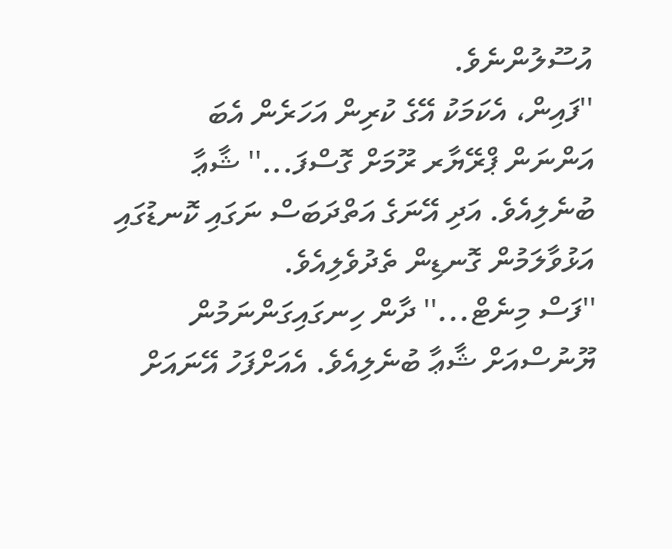އުސޫލުންނެވެ.
''ފައިން، އެކަމަކު އޭގެ ކުރިން އަހަރެން އެބަ އަންނަން ޕްރޭޔާރ ރޫމަށް ގޮސްފަ...'' ޝާޢާ ބުނެލިއެވެ. އަދި އޭނަގެ އަތްދަބަސް ނަގައި ކޮނޑުގައި އަޅުވާލަމުން ގޮނޑިން ތެދުވެލިއެވެ.
''ފަސް މިނެޓް...'' ދާން ހިނގައިގަންނަމުން ޔޫނުސްއަށް ޝާޢާ ބުނެލިއެވެ. އެއަށްފަހު އޭނައަށް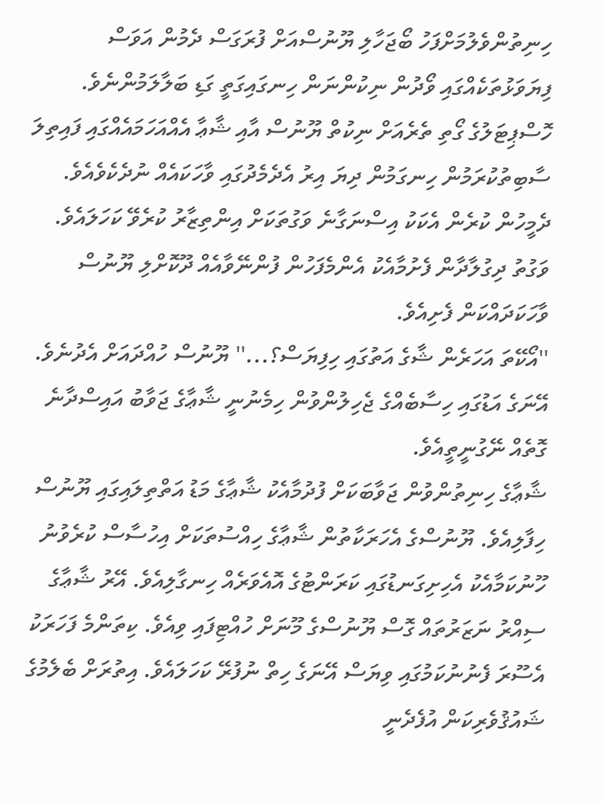ހިނިތުންވެލުމަށްފަހު ބޯޖަހާލި ޔޫނުސްއަށް ފުރަގަސް ދެމުން އަވަސް ފިޔަވަޅުތަކެއްގައި ވޯދުން ނިކުންނަން ހިނގައިގަތީ ގަޑި ބަލާލަމުންނެވެ.
ހޮސްޕިޓަލުގެ ގޯތި ތެރެއަށް ނިކުތް ޔޫނުސް އާއި ޝާޢާ އެއްއަހަމައެއްގައި ފައިތިލަ ސާބިތުކުރަމުން ހިނގަމުން ދިޔަ އިރު އެދެމެދުގައި ވާހަކައެއް ނުދެކެވެއެވެ. ދެމީހުން ކުރެން އެކަކު އިސްނަގާނެ ވަގުތަކަށް އިންތިޒާރު ކުރެވޭ ކަހަލައެވެ. ވަގުތު ދިގުލާދާން ފެށުމާއެކު އެންމެފަހުން ފުންނޭވާއެއް ދޫކޮށްލި ޔޫނުސް ވާހަކަދައްކަން ފެށިއެވެ.
''އޯކޭތަ އަހަރެން ޝާގެ އަތުގައި ހިފިޔަސް؟...'' ޔޫނުސް ހުއްދައަށް އެދުނެވެ. އޭނަގެ އަޑުގައި ހިސާބެއްގެ ޖެހިލުންވުން ހިމެނުނީ ޝާޢާގެ ޖަވާބު އައިސްދާނެ ގޮތެއް ނޭގުނީތީއެވެ.
ޝާޢާގެ ހިނިތުންވުން ޖަވާބަކަށް ފުދުމާއެކު ޝާޢާގެ މަޑު އަތްތިލައިގައި ޔޫނުސް ހިފާލިއެވެ. ޔޫނުސްގެ އެހަރަކާތުން ޝާޢާގެ ހިއްސުތަކަށް އިހުސާސް ކުރެވުނު ހޫނުކަމާއެކު އެހިށިގަނޑުގައި ކަރަންޓުގެ އޮއެވަރެއް ހިނގާލިއެވެ. އޭރު ޝާޢާގެ ސިއްރު ނަޒަރުތައް ގޮސް ޔޫނުސްގެ މޫނަށް ހުއްޓިފައި ވިއެވެ. ކިތަންމެ ފަހަރަކު އެސޫރަ ފެނުނުކަމުގައި ވިޔަސް އޭނަގެ ހިތް ނުފުރޭ ކަހަލައެވެ. އިތުރަށް ބެލެމުގެ ޝައުޤުވެރިކަން އުފެދެނީ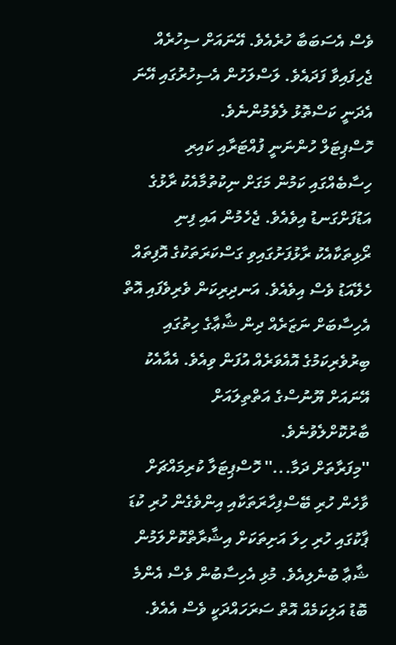ވެސް އެސަބަބާ ހުރެއެވެ. އޭނައަށް ސިހުރެއް ޖެހިފައިވާ ފަދައެވެ. ލަސްލަހުން އެސިހުރުގައި އޭނަ އެދަނީ ކަސްތޮޅު ލެވެމުންނެވެ.
ހޮސްޕިޓަލް ހުންނަނީ ފުއްޓަރާއި ކައިރި ހިސާބެއްގައި ކަމުން މަގަށް ނިކުތުމާއެކު ރާޅުގެ އަޑުފަށްގަނޑު އިވެއެވެ. ޖެހެމުން އައި ފިނި ރޯޅިތަކާއެކު ރާޅުފަށުގައިވި ގަސްކަރަތަކުގެ އޮފިތައް ހެލޭއަޑު ވެސް އިވެއެވެ. އަނދިރިކަން ވެރިވެފައި އޮތް އެހިސާބަށް ނަޒަރެއް ދިން ޝާޢާގެ ހިތުގައި ބިރުވެރިކަމުގެ އޮއެވަރެއް އުފަން ވިއެވެ. އެއާއެކު އޭނައަށް ޔޫނުސްގެ އަތްތިލައަށް ބާރުކޮށްލެވުނެވެ.
''މިފަރާތަށް ދަމާ...'' ހޮސްޕިޓަލާ ކުރިމައްޗަށް ވާހެން ހުރި ބޭސްފިހާރަތަކާއި އިންވެގެން ހުރި ކުޑަ ޕާކުގައި ހުރި ހިލަ އަށިތަކަށް އިޝާރާތްކޮށްލަމުން ޝާޢާ ބުނެލިއެވެ. މުޅި އެހިސާބުން ވެސް އެންމެ ބޮޑު އަލިކަމެއް އޮތް ސަރަހައްދަކީ ވެސް އެއެވެ.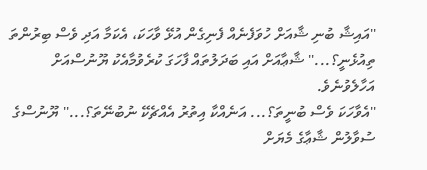''އައިޝާ ބުނި ޝާއަށް ހުވަފެނެއް ފެނިގެން އުޅޭ ވާހަކަ، އެކަމާ އަދި ވެސް ބިރުންތަ ތިއުޅެނީ؟...'' ޝާޢާއަށް އައި ބަދަލުތައް ފާހަގަ ކުރެވުމާއެކު ޔޫނުސްއަށް އަހާލެވުނެވެ.
''އެވާހަކަ ވެސް ބުނީތަ؟... އަނެއްކާ އިތުރު އެއްޗެކޭ ނުބުނޭތަ؟...'' ޔޫނުސްގެ ސުވާލުން ޝާޢާގެ މެޔަށް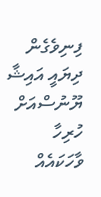ފިނިވެގެން ދިޔައީ އައިޝާ ޔޫނުސްއަށް ހުރިހާ ވާހަކައެއް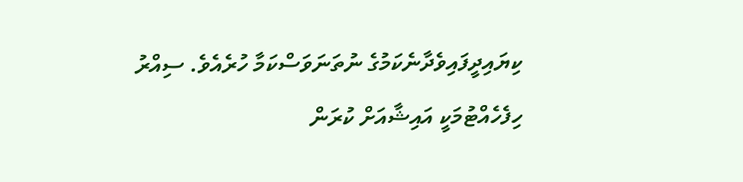ކިޔައިދީފައިވެދާނެކަމުގެ ނުތަނަވަސްކަމާ ހުރެއެވެ. ސިއްރު ހިފެހެއްޓުމަކީ އައިޝާއަށް ކުރަން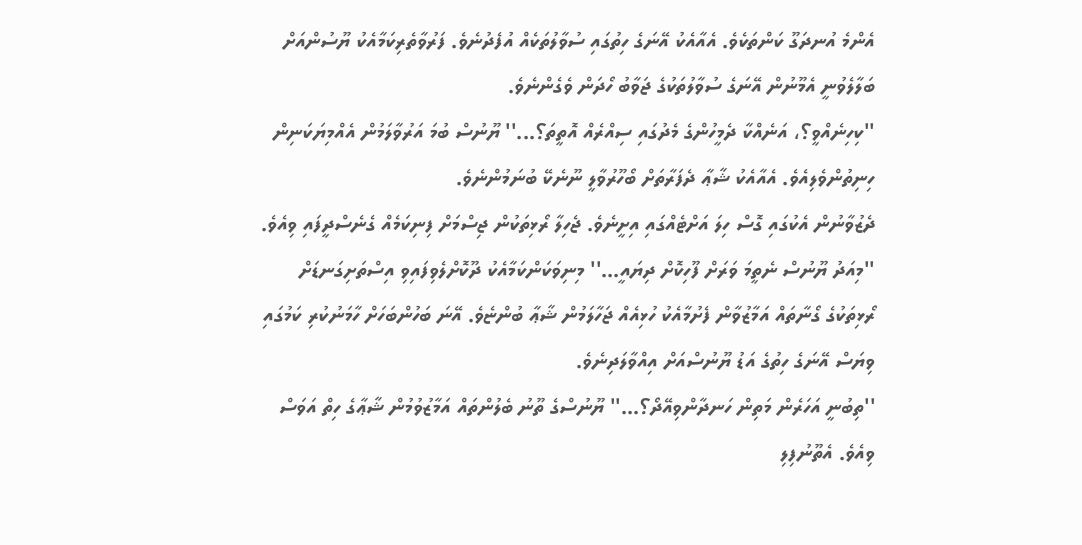އެންމެ އުނދަގޫ ކަންތަކެވެ. އެއާއެކު އޭނަގެ ހިތުގައި ސުވާލުތަކެއް އުފެދުނެވެ. ފަރުވާތެރިކަމާއެކު ޔޫސުންއަށް ބަލާލެވުނީ އެމޫނުން އޭނަގެ ސުވާލުތަކުގެ ޖަވާބު ހޯދަން ވެގެންނެވެ.
''ކިހިނެއްވީ؟، އަނެއްކާ ދެމީހުންގެ މެދުގައި ސިއްރެއް އޮތީތަ؟...'' ޔޫނުސް ބުމަ އަރުވާލަމުން އެއްމިޔަކަނިން ހިނިތުންވެލިއެވެ. އެއާއެކު ޝާޢާ ދެފަރާތަށް ބޯހޫރުވާލީ ނޫނެކޭ ބުނަމުންނެވެ.
ދެޒުވާނުން އެކުގައި ގޮސް ހިލަ އަށްޓެއްގައި އިށީނެވެ. ޖެހިލާ ރޯޅިތަކުން ޖިސްމަށް ފިނިކަމެއް ގެނެސްދީފައި ވިއެވެ.
''މިއަދު ޔޫނުސް ނެތީމަ ވަރަށް ފޫހިކޮށް ދިޔައީ...'' މިނިވަކަންކަމާއެކު ދޫކޮށްލެވިފައިވި އިސްތަށިގަނޑަށް ރޯޅިތަކުގެ ގޯނާތައް އަމާޒުވާން ފެށުމާއެކު ހުޅިއެއް ޖަހާލަމުން ޝާޢާ ބުންޏެވެ. އޭނަ ބަހުންބަހަށް ހާމަނުކުރި ކަމުގައި ވިޔަސް އޭނަގެ ހިތުގެ އަޑު ޔޫނުސްއަށް އިއްވާލަދިނެވެ.
''ތިބުނީ އަހަރެން މަތިން ހަނދާންވިއޭދޯ؟...'' ޔޫނުސްގެ ތޫނު ބެލުންތައް އަމާޒުވުމުން ޝާޢާގެ ހިތް އަވަސް ވިއެވެ. އެތޫނުފިލި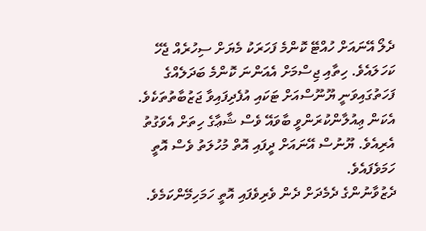ދެލޯ އޭނައަށް ހުއްޓޭ ކޮންމެ ފަހަރަކު މެޔަށް ސިހުރެއް ޖެހޭ ކަހަލައެވެ. ހިތާއި ޖިސްމަށް އެއަންނަ ކޮންމެ ބަދަލެއްގެ ފަހަތުގައިވަނީ ޔޫނޫސްއަށް ޓަކައި އުފެދިފައިވާ ޖަޒުބާތުތަކެވެ. އެކަން ޢިއުލާންކުރަންވީ ބާވައޭ ވެސް ޝާޢާގެ ހިތަށް އެވަގުތު އެރިއެވެ. ޔޫނުސް އޭނައަށް ދީފައި އޮތް މުހުލަތު ވެސް އޮތީ ހަމަވެފައެވެ.
ދެޒުވާނުންގެ ދެމެދަށް ދެން ވެރިވެފައި އޮތީ ހަމަހިމޭންކަމެވެ.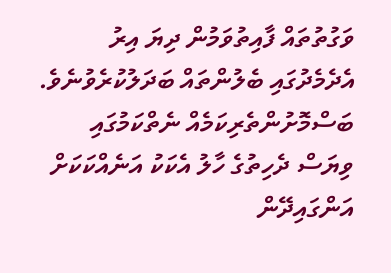ވަގުތުތައް ފާއިތުވަމުން ދިޔަ އިރު އެދެމެދުގައި ބެލުންތައް ބަދަލުކުރެވުނެވެ. ބަސްމޮށުންތެރިކަމެއް ނެތްކަމުގައި ވިޔަސް ދެހިތުގެ ހާލު އެކަކު އަނެއްކަކަށް އަންގައިދޭން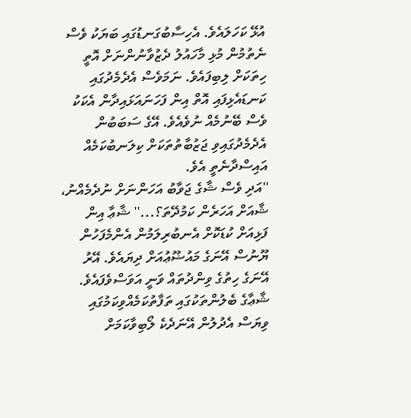އުޅޭ ކަހަލައެވެ. އެހިސާބުގަނޑުގައި ބަޔަކު ވެސް ނެތުމުން މުޅި މާހައުލު ދެޒުވާނުންނަށް އޮތީ ހިތަކަށް ލިބިފައެވެ. ނަމަވެސް އެދެމެދުގައި ކަނޑައެޅިފައި އޮތް އިން ފަހަނައަޅައިދާން އެކަކު ވެސް ބޭނުމެއް ނުވެއެވެ. އޭގެ ސަބަބުން އެދެމެދުގައިވި ޖަޒުބާތުތަކަށް ކިލަނބުކަމެއް އައިސްދާނެތީ އެވެ.
''އަދި ވެސް ޝާގެ ޖަވާބު އަހަންނަށް ނުދެމެއްނު، ޝާއަށް އަހަރެން ކަމުދޭތަ؟...'' ޝާޢާ އިން ފަޅިއަށް ކުޑަކޮށް އެނބުރިލަމުން އެންމެފަހުން ޔޫނުސް އޭނަގެ މައުޟޫޢުއަށް ދިޔައެވެ. އޭރު އޭނަގެ ހިތުގެ ވިންދުތައް ވަނީ އަވަސްވެފައެވެ. ޝާޢާގެ ބެލުންތަކުގައި ތަފާތުކަމެއްވިކަމުގައި ވިޔަސް އެދުލުން އޭނަދެކެ ލޯބިވާކަމަށް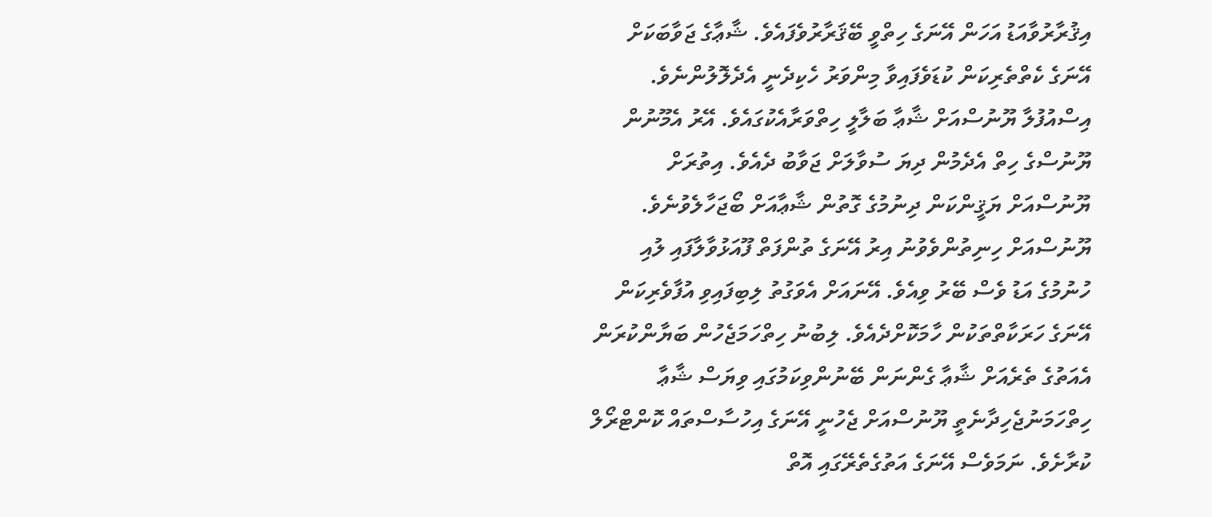އިޤުރާރުވާއަޑު އަހަން އޭނަގެ ހިތްވީ ބޭޤަރާރުވެފައެވެ. ޝާޢާގެ ޖަވާބަކަށް އޭނަގެ ކެތްތެރިކަން ކުޑަވެފައިވާ މިންވަރު ހެކިދެނީ އެދެލޮލުންނެވެ.
އިސްއުފުލާ ޔޫނުސްއަށް ޝާޢާ ބަލާލީ ހިތްވަރާއެކުގައެވެ. އޭރު އެމޫނުން ޔޫނުސްގެ ހިތް އެދެމުން ދިޔަ ސުވާލަށް ޖަވާބު ދެއެވެ. އިތުރަށް ޔޫނުސްއަށް ޔަޤީންކަން ދިނުމުގެ ގޮތުން ޝާޢާއަށް ބޯޖަހާލެވުނެވެ. ޔޫނުސްއަށް ހިނިތުންވެވުނު އިރު އޭނަގެ ތުންފަތް ފޫއަޅުވާލާފައި ލުއި ހުނުމުގެ އަޑު ވެސް ބޭރު ވިއެވެ. އޭނައަށް އެވަގުތު ލިބިފައިވި އުފާވެރިކަން އޭނަގެ ހަރަކާތްތަކުން ހާމަކޮށްދެއެވެ. ލިބުނު ހިތްހަމަޖެހުން ބަޔާންކުރަން އެއަތުގެ ތެރެއަށް ޝާޢާ ގެންނަން ބޭނުންވިކަމުގައި ވިޔަސް ޝާޢާ ހިތްހަމަނުޖެހިދާނެތީ ޔޫނުސްއަށް ޖެހުނީ އޭނަގެ އިހުސާސްތައް ކޮންޓްރޯލް ކުރާށެވެ. ނަމަވެސް އޭނަގެ އަތުގެތެރޭގައި އޮތް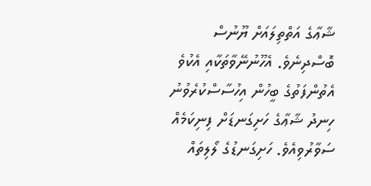ޝާޢާގެ އަތްތިލައަށް ޔޫނުސް ބޮސްދިނެވެ. އެހޫނުނޭވާތަކާއި އެކުވެ އެތުންފަތުގެ ބީހުން އިހުސާސްކުރެވުނު ހިނދު ޝާޢާގެ ހަށިގަނޑަށް ފިނިކަމެއް ސަވާރުވިއެވެ. ހަށިގަނޑުގެ ލޯލިތައް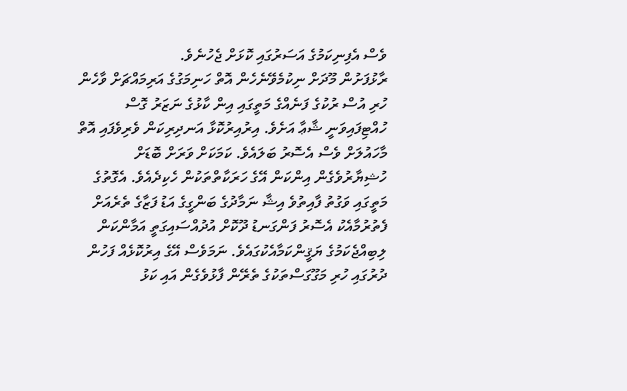ވެސް އެފިނިކަމުގެ އަސަރުގައި ކޮޅަށް ޖެހުނެވެ.
ރާޅުފަށުން މޫދަށް ނިކުމެވޭނެހެން އޮތް ހަނިމަގުގެ އަރިމައްޗަށް ވާހެން ހުރި އުސް ރުކުގެ ފަނެއްގެ މަތީގައި އިން ކާޅުގެ ނަޒަރު ގޮސް ހުއްޓިފައިވަނީ ޝާޢާ އަށެވެ. އިރުއިރުކޮޅާ އަނދިރިކަން ވެރިވެފައި އޮތް މާހައުލަށް ވެސް އެސޮރު ބަލައެވެ. ކަމަކަށް ވަރަށް ބޮޑަށް ހުޝިޔާރުވެގެން އިންކަން އޭގެ ހަރަކާތްތަކުން ހެކިދެއެވެ. އެގޮތުގެ މަތީގައި ވަގުތު ފާއިތުވެ އިޝާ ނަމާދުގެ ބަންގީގެ އަޑު ފަޒާގެ ތެރެއަށް ފެތުރުމާއެކު އެސޮރު ފަންގަނޑު ދޫކޮށް އުދުއްސައިގަތީ އަމާންކަން ލިބިއްޖެކަމުގެ ޔަޤީންކަމާއެކުގައެވެ. ނަމަވެސް އޭގެ އިރުކޮޅެއް ފަހުން ދުރުގައި ހުރި މަގޫގަސްތަކުގެ ތެރޭން ފާޅުވެގެން އައި ކަޅު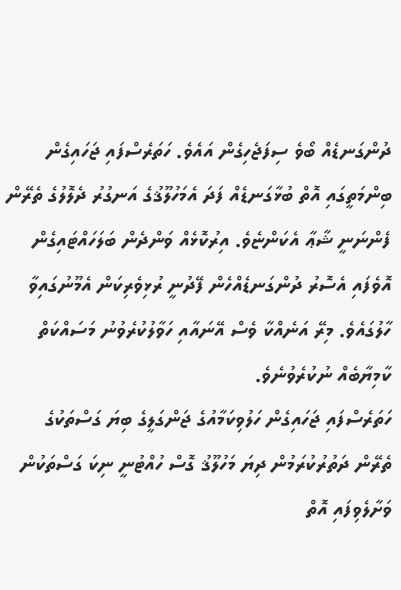ދުންގަނޑެއް ބޯވެ ސިފަޖެހިގެން އައެވެ. ހަތަރެސްފައި ޖަހައިގެން ބިންމަތީގައި އޮތް ބުޅާގަނޑެއް ފަދަ އެމަހުލޫޤުގެ އަނގުރު ދެލޮލުގެ ތެރޭން ފެންނަނީ ޝާޢާ އެކަންޏެވެ. އިރުކޮޅެއް ވަންދެން ބަލަހައްޓައިގެން އޮވެފައި އެސޮރު ދުންގަނޑެއްހެން ފޭދުނީ ރުޅިވެރިކަން އެމޫނުގައިވާ ހާލުގައެވެ. މިރޭ އަނެއްކާ ވެސް އޭނައާއި ހަވާލުކުރެވުނު މަސައްކަތް ކާމިޔާބެއް ނުކުރެވުނެވެ.
ހަތަރެސްފައި ޖަހައިގެން ހަލުވިކަމާއުގެ ޖަންގަލީގެ ބިޔަ ގަސްތަކުގެ ތެރޭން ދަތުރުކުރަމުން ދިޔަ މަހުލޫޤު ގޮސް ހުއްޓުނީ ނިކަ ގަސްތަކުން ވަށާލެވިފައި އޮތް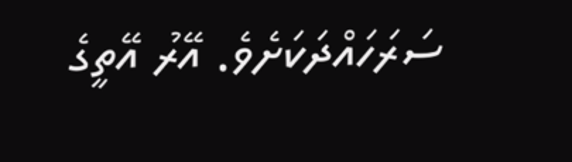ސަރަހައްދަކަށެވެ. އޭރު އޭތީގެ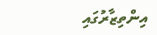އިންތިޒާރުގައި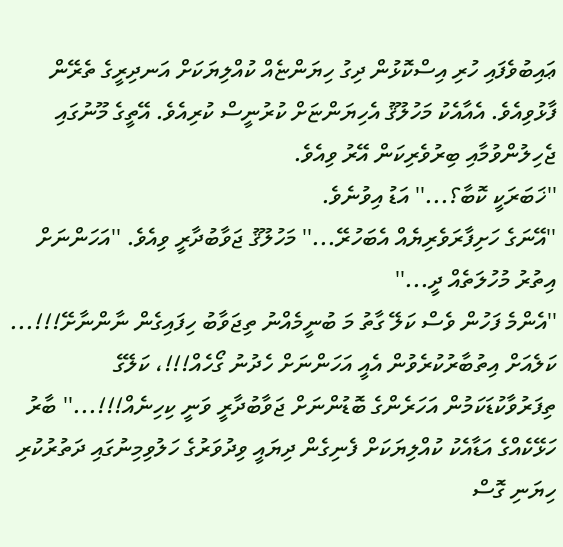ޢައިބުވެފައި ހުރި އިސްކޮޅުން ދިގު ހިޔަންޏެއް ކުއްލިޔަކަށް އަނދިރީގެ ތެރޭން ފާޅުވިއެވެ. އެއާއެކު މަހުލޫޤު އެހިޔަންޏަށް ކުރުނީސް ކުރިއެވެ. އޭތީގެ މޫނުގައި ޖެހިލުންވުމާއި ބިރުވެރިކަން އޭރު ވިއެވެ.
''ޚަބަރަކީ ކޮބާ؟...'' އަޑު އިވުނެވެ.
''އޭނަގެ ހަށިފާރަވެރިޔެއް އެބަހުރޭ...'' މަހުލޫޤު ޖަވާބުދާރީ ވިއެވެ. ''އަހަންނަށް އިތުރު މުހުލަތެއް ދީ...''
''އެންމެ ފަހުން ވެސް ކަލޭ ގާތު މަ ބުނީމެއްނު ތިޖަވާބު ހިފައިގެން ނާންނާށޭ!!!... ކަލެއަށް އިތުބާރުކުރެވުން އެއީ އަހަންނަށް ހެދުނު ގޯހެއް!!!، ކަލޭގެ ތިފަރުވާކުޑަކަމުން އަހަރެންގެ ބޮޑުންނަށް ޖަވާބުދާރީ ވަނީ ކިހިނެއް!!!...'' ބާރު ހަޅޭކެއްގެ އަޑާއެކު ކުއްލިޔަކަށް ފެނިގެން ދިޔައީ ވިދުވަރުގެ ހަލުވިމިނުގައި ދަތުރުކުރި ހިޔަނި ގޮސް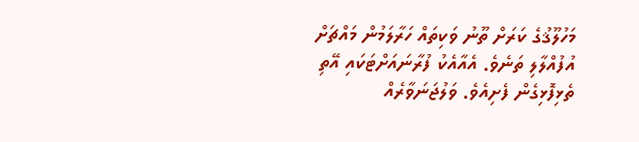މަހުލޫޤުގެ ކަރަށް ތޫނު ވަކިތައް ހަރާލަމުން މައްޗަށް އުފުއްލާލި ތަނެވެ. އެއާއެކު ފުރާނައަށްޓަކައި އޭތި ތެޅިފޮޅިގެން ފެށިއެވެ. ވަލުޖަނަވާރެއް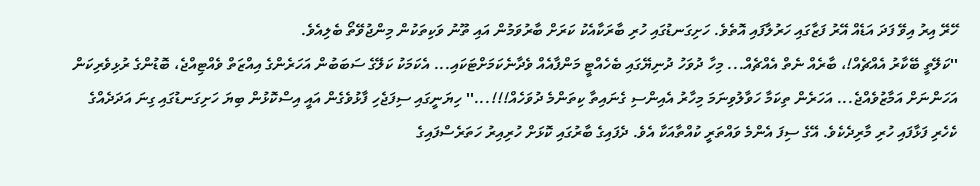ހޭރޭ އިރު އިވޭ ފަދަ އަޑެއް އޭރު ފަޒާގައި ހަރުލާފައި އޮތެވެ. ހަށިގަނޑުގައި ހުރި ބާރަކާއެކު ކަރަށް ބާރުވަމުން އައި ތޫނު ވަކިތަކުން މިންޖުވޭތޯ ބެލިއެވެ.
''ކަލޭތީ ބޭކާރު އެއްޗެއް!، ބާރެއް ނެތް އެއްޗެއް... މިހާ ދުވަހު ދުނިޔޭގައި ބެހެއްޓީ މަންފާއެއް ވެދާނެކަމަށްޓަކައި... އެކަމަކު ކަލޭގެ ސަބަބުން އަހަރެންގެ އިއްޒަތް ވެއްޓިއްޖެ، ބޮޑުންގެ ރުޅިވެރިކަން އަހަންނަށް އަމާޒުވެއްޖެ... އަހަރެން ތިކަމާ ހަވާލުވިނަމަ މިހާރު އެއިންސި ގެނައިތާ ކިތަންމެ ދުވަހެއް!!!...'' ހިޔަނީގައި ސިފަޖެހި ފާޅުވެގެން އައީ އިސްކޮޅުން ބިޔަ ހަށިގަނޑުގައި ގިނަ އަދަދެއްގެ ކެހެރި ފަޅާފައި ހުރި މާރިދެކެވެ. އޭގެ ސިފަ އެންމެ ވައްތަރީ ކުއްތާއަކާ އެވެ. ދެފައިގެ ބާރުގައި ކޮޅަށް ހުރިއިރު ހަތަރެސްފައިގެ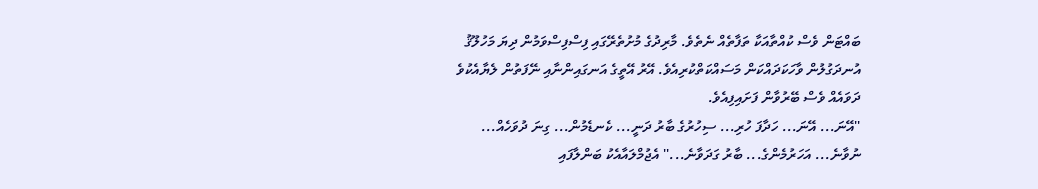ބައްޓަން ވެސް ކުއްތާއަކާ ތަފާތެއް ނެތެވެ. މާރިދުގެ މުށުތެރޭގައި ފިސްފިސްވަމުން ދިޔަ މަހުލޫޤު އުނދަގުލުން ވާހަކަދައްކަން މަސައްކަތްކުރިއެވެ. އޭރު އޭތީގެ އަނގައިންނާއި ނޭފަތުން ލެޔާއެކުވެ ދަވައެއް ވެސް ބޭރުވާން ފަށައިފިއެވެ.
''އޭނަ... އޭނަ... ހަދާފަ ހުރި... ސިހުރުގެ ބާރު ދަނީ... ކެނޑެމުން... ގިނަ ދުވަހެއް... ނުވާނެ... އަހަރުމެންގެ... ބާރު ގަދަވާނެ...'' އެޖުމްލައާއެކު ބަންލާފައި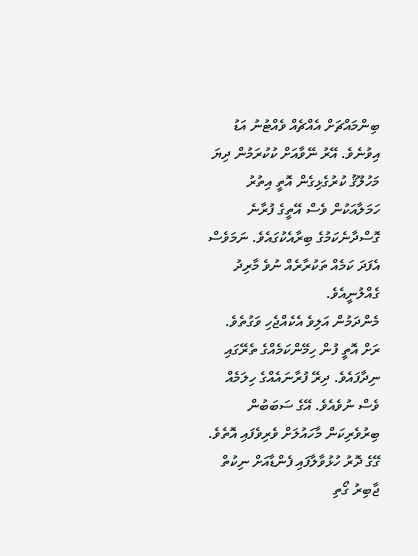ބިންމައްޗަށް އެއްޗެއް ވެއްޓުނު އަޑު އިވުނެވެ. އޭރު ނޭވާއަށް ކުކުރަމުން ދިޔަ މަހުލޫޤު ކުރުގެޅިގެން އޮތީ އިތުރު ހަމަލާއަކުން ވެސް އޭތީގެ ފުރާނެ ގޮސްދާނެކަމުގެ ބިރާއެކުގައެވެ. ނަމަވެސް އެފަދަ ކަމެއް ތަކުރާރެއް ނުވެ މާރިދު ގެއްލުނީއެވެ.
މެންދަމުން އަލިވެ އެކެއްޖެހި ވަގުތެވެ. ރަށް އޮތީ ފުން ހިމޭންކަމެއްގެ ތެރޭގައި ނިދާފައެވެ. ދިރޭ ފުރާނައެއްގެ ހިލަމެއް ވެސް ނުވެއެވެ. އޭގެ ސަބަބުން ބިރުވެރިކަން މާހައުލަށް ވެރިވެފައި އޮތެވެ. ގޭގެ ދޮރު ހުޅުވާލާފައި ފެންޑާއަށް ނިކުތް ޖާބިރު ގޯތި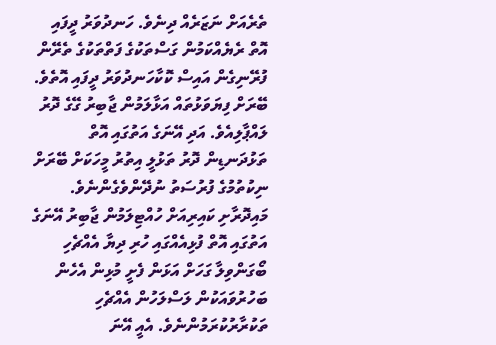ތެރެއަށް ނަޒަރެއް ދިނެވެ. ހަނދުވަރު ދީފައި އޮތް ރެޔެއްކަމުން ގަސްތަކުގެ ފަތްތަކުގެ ތެރޭން ފުރޭނިގެން އައިސް ކޮކާހަނދުވަރު ދީފައި އޮތެވެ. ބޭރަށް ފިޔަވަޅުތައް އަޅާލަމުން ޖާބިރު ގޭގެ ދޮރު ލައްޕާލިއެވެ. އަދި އޭނަގެ އަތުގައި އޮތް ތަޅުދަނޑިން ދޮރު ތަޅުލީ އިތުރު މީހަކަށް ބޭރަށް ނިކުތުމުގެ ފުރުސަތު ނުދޭންވެގެންނެވެ.
މައިދޮރާށި ކައިރިއަށް ހުއްޓިލަމުން ޖާބިރު އޭނަގެ އަތުގައި އޮތް ފުޅިއެއްގައި ހުރި ދިޔާ އެއްޗެހި ބޯގަންވިލާ ގަހަށް އަޅަން ފެށީ މުޅިން އެހެން ބަހުރުވައަކުން ލަސްލަހުން އެއްޗެހި ތަކުރާރުކުރަމުންނެވެ. އެއީ އޭނަ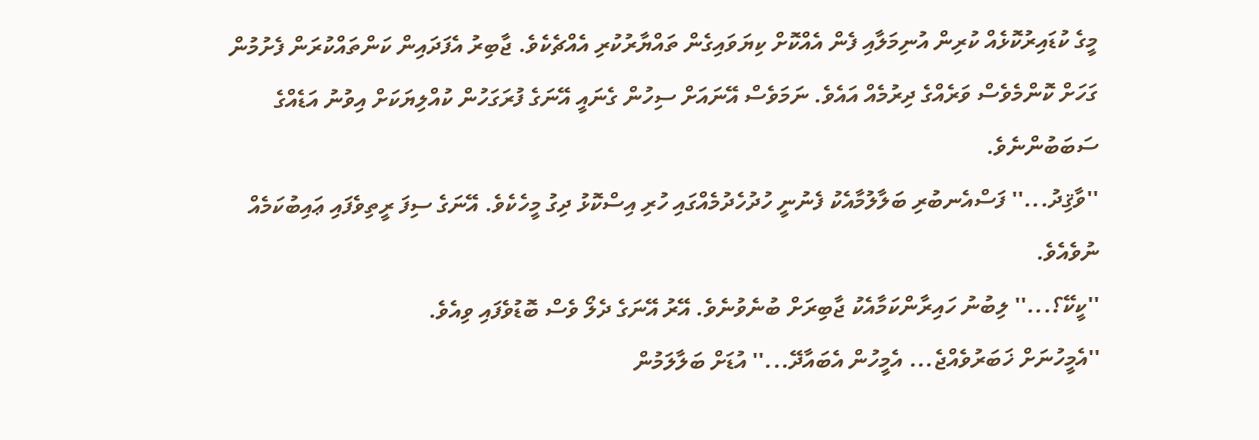މީގެ ކުޑައިރުކޮޅެއް ކުރިން އުނިމަލާއި ފެން އެއްކޮށް ކިޔަވައިގެން ތައްޔާރުކުރި އެއްޗެކެވެ. ޖާބިރު އެފަދައިން ކަންތައްކުރަން ފެށުމުން ގަހަށް ކޮންމެވެސް ވަރެއްގެ ދިރުމެއް އައެވެ. ނަމަވެސް އޭނައަށް ސިހުން ގެނައީ އޭނަގެ ފުރަގަހުން ކުއްލިޔަކަށް އިވުނު އަޑެއްގެ ސަބަބުންނެވެ.
''ވާޤިދު...'' ފަސްއެނބުރި ބަލާލުމާއެކު ފެނުނީ ހުދުހެދުމެއްގައި ހުރި އިސްކޮޅު ދިގު މީހެކެވެ. އޭނަގެ ސިފަ ރީތިވެފައި ޢައިބުކަމެއް ނުވެއެވެ.
''ކީކޭ؟...'' ލިބުނު ހައިރާންކަމާއެކު ޖާބިރަށް ބުނެވުނެވެ. އޭރު އޭނަގެ ދެލޯ ވެސް ބޮޑުވެފައި ވިއެވެ.
''އެމީހުނަށް ޚަބަރުވެއްޖެ... އެމީހުން އެބައާދޭ...'' އުޑަށް ބަލާލަމުން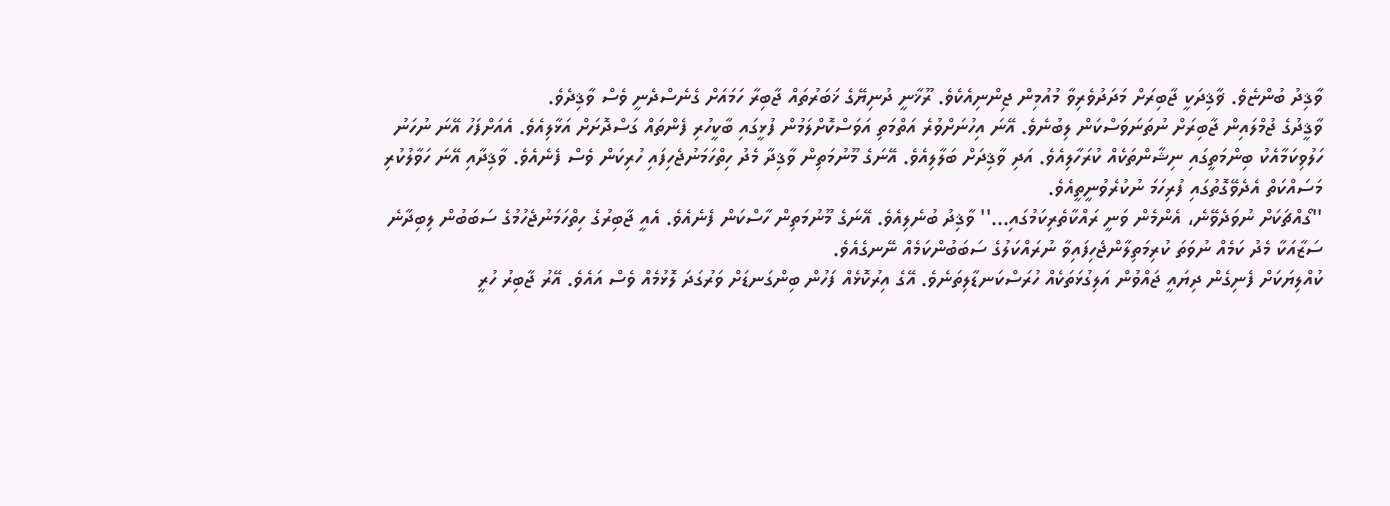ވާޤިދު ބުންޏެވެ. ޥާޤިދަކީ ޖާބިރަށް މަދަދުވެރިވާ މުއުމިން ޖިންނިއެކެވެ. ރޫޚާނީ ދުނިޔޭގެ ޚަބަރުތައް ޖާބިރާ ހަމައަށް ގެނެސްދެނީ ވެސް ވާޤިދެވެ.
ވާޤީދުގެ ޖުމްލައިން ޖާބިރަށް ނުތަނަވަސްކަން ލިބުނެވެ. އޭނަ އިހުނަށްވުރެ އަތްމަތި އަވަސްކޮށްލަމުން ފުޅީގައި ބާކީހުރި ފެންތައް ގަސްދޮށަށް އަޅާލިއެވެ. އެއަށްފަހު އޭނަ ނުހަނު ހަލުވިކަމާއެކު ބިންމަތީގައި ނިޝާންތަކެއް ކުރަހާލިއެވެ. އަދި ވާޤިދަށް ބަލާލިއެވެ. އޭނަގެ މޫނުމަތިން ވާޤިދާ މެދު ހިތްހަމަނުޖެހިފައި ހުރިކަން ވެސް ފެނެއެވެ. ވާޤިދާއި އޭނަ ހަވާލުކުރި މަސައްކަތް އެދެވޭގޮތުގައި ފުރިހަމަ ނުކުރެވުނީތީއެވެ.
''ގޯއްޗަކަށް ނުވަދެވޭނެ، އެންމެން ވަނީ ރައްކާތެރިކަމުގައި...'' ވާޤިދު ބުނެލިއެވެ. އޭނަގެ މޫނުމަތިން ހާސްކަން ފެނެއެވެ. އެއީ ޖާބިރުގެ ހިތްހަމަނުޖެހުމުގެ ސަބަބުން ލިބިދާނެ ސަޒާއަކާ މެދު ކަމެއް ނުވަތަ ކުރިމަތިލާންޖެހިފައިވާ ނުރައްކަލުގެ ސަބަބުންކަމެއް ނޭނގެއެވެ.
ކުއްލިޔަކަށް ފެނިގެން ދިޔައީ ޖައްވުން އަލިގުޅަތަކެއް ހުރަސްކަނޑާލިތަނެވެ. އޭގެ އިރުކޮޅެއް ފަހުން ބިންގަނޑަށް ވަރުގަދަ ލޮޅުމެއް ވެސް އައެވެ. އޭރު ޖާބިރު ހުރީ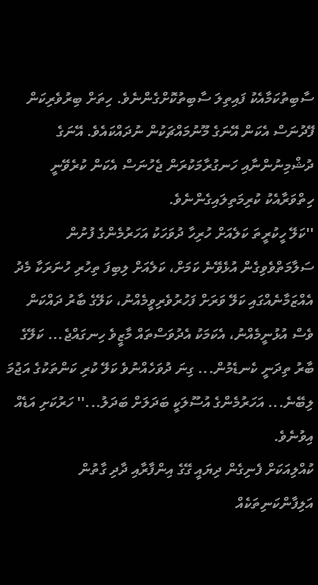ސާބިތުކަމާއެކު ފައިތިލަ ސާބިތުކޮށްގެންނެވެ. ހިތަށް ބިރުވެރިކަން ފޭދުނަސް އެކަން އޭނަގެ މޫނުމައްޗަކުން ނުދައްކައެވެ. އޭނަގެ ދުޝްމިނުންނާއި ހަނގުރާމަކުރަން ޖެހުނަސް އެކަން ކުރެވޭނީ ހިތްވަރާއެކު ކުރިމަތިލައިގެންނެވެ.
''ކަލޭ ހީކުރީތަ ކަލެއަށް ހުރިހާ ދުވަހަކު އަހަރުމެންގެ ފުށުން ސަލާމަތްވެވިގެން އުޅެވޭނެ ކަމަށް، ކަލެއަށް ލިބިފަ ތިހުރި ހުނަރަކާ މެދު އެއްޒަމާނެއްގައި ކަލޭ ވަރަށް ފަހުރުވެރިވީމެއްނު، ކަލޭގެ ބާރު ދައްކަން ވެސް އުޅުނީމެއްނު، އެކަމަކު އެދުވަސްތައް މާޒީވެ ހިނގައްޖެ... ކަލޭގެ ބާރު ތިދަނީ ކެނޑެމުން... ގިނަ ދުވަހެއްނުވެ ކަލޭ ކުރި ކަންތަކުގެ އަޖުމަ ލިބޭނެ... އަހަރުމެންގެ އުސޫލަކީ ބަދަލަށް ބަދަލު...'' ހަރުކަށި އަޑެއް އިވުނެވެ.
ކުއްލިއަކަށް ފެނިގެން ދިޔައީ ގޭގެ އިންފާރާއި ދާދި ގާތުން އަލިފާންކަނިތަކެއް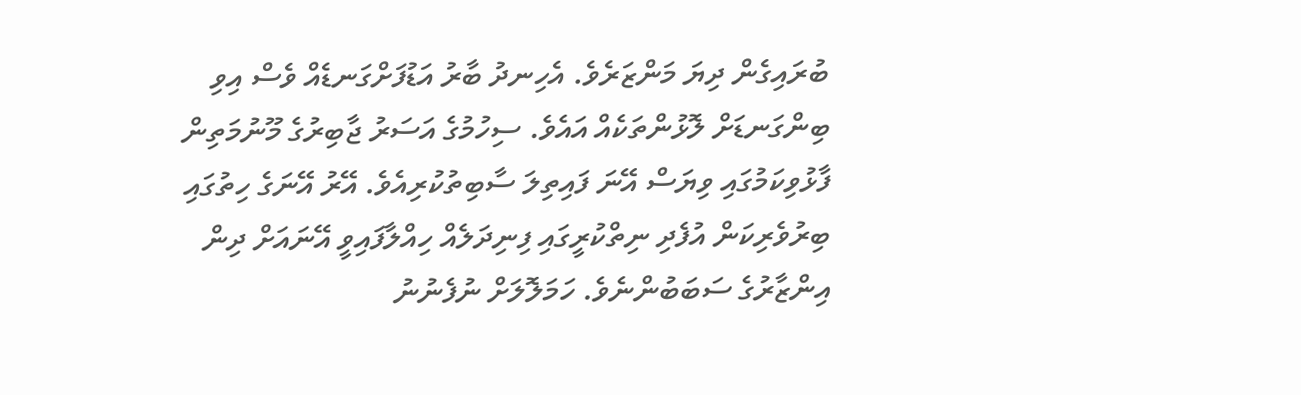ބުރައިގެން ދިޔަ މަންޒަރެވެ. އެހިނދު ބާރު އަޑުފަށްގަނޑެއް ވެސް އިވި ބިންގަނޑަށް ލޮޅުންތަކެއް އައެވެ. ސިހުމުގެ އަސަރު ޖާބިރުގެ މޫނުމަތިން ފާޅުވިކަމުގައި ވިޔަސް އޭނަ ފައިތިލަ ސާބިތުކުރިއެވެ. އޭރު އޭނަގެ ހިތުގައި ބިރުވެރިކަން އުފެދި ނިތްކުރީގައި ފިނިދަލެއް ހިއްލާފައިވީ އޭނައަށް ދިން އިންޒާރުގެ ސަބަބުންނެވެ. ހަމަލޮލަށް ނުފެނުނު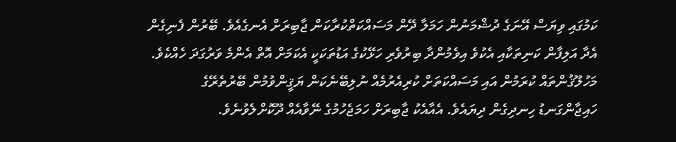ކަމުގައި ވިޔަސް އޭނަގެ ދުޝްމަނުން ހަމަލާ ދޭން މަސައްކަތްކުރާކަން ޖާބިރަށް އެނގެއެވެ. ބޭރުން ފެނިގެން އެދާ އަލިފާން ކަނިތަކާއި އެކުވެ އިވެމުންދާ ބިރުވެރި ހަޅޭކުގެ އަޑުތަކަކީ އެކަމަށް އޮތް އެންމެ ވަރުގަދަ ހެއްކެވެ. މަހުލޫޤުންތައް ކުރަމުން އައި މަސައްކަތަށް ކުރިއެރުމެއް ނުލިބޭނެކަން ޔަޤީންވުމުން ބޭރުތެރޭގެ ހައިޖާންގަނޑު ހިނދިގެން ދިޔައެވެ. އެއާއެކު ޖާބިރަށް ހަމަޖެހުމުގެ ނޭވާއެއް ދޫކޮށްލެވުނެވެ.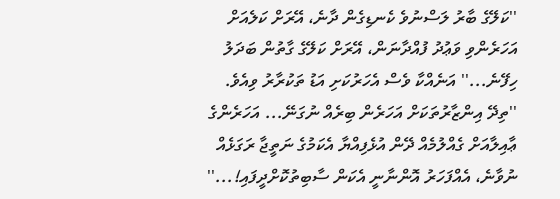''ކަލޭގެ ބާރު ލަސްނުވެ ކެނޑިގެން ދާނެ، އޭރަށް ކަލެއަށް އަހަރެންވި ވަޢުދު ފުއްދާނަން، އޭރަށް ކަލޭގެ ގާތުން ބަދަލު ހިފޭނެ...'' އަނެއްކާ ވެސް އެހަރުކަށި އަޑު ތަކުރާރު ވިއެވެ.
''ތިދޭ އިންޒާރުތަކަށް އަހަރެން ބިރެއް ނުގަނޭ... އަހަރެންގެ ޢާއިލާއަށް ގެއްލުމެއް ދޭން އުޅެފިއްޔާ އެކަމުގެ ނަތީޖާ ރަގަޅެއް ނުވާނެ، އެއްފަހަރު އޮންނާނީ އެކަން ސާބިތުކޮށްދީފައި!...''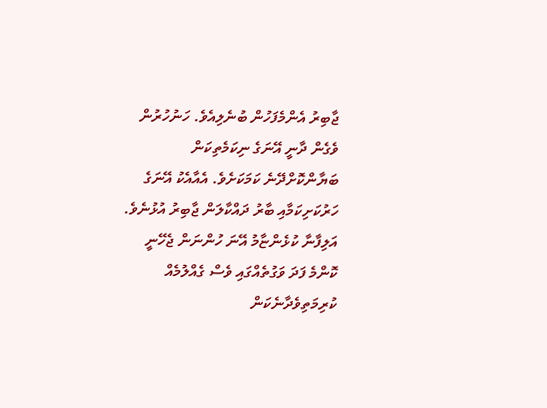ޖާބިރު އެންމެފަހުން ބުނެލިއެވެ. ހަނުހުރުން ވެގެން ދާނީ އޭނަގެ ނިކަމެތިކަން ބަޔާންކޮށްދޭނެ ކަމަކަށެވެ. އެއާއެކު އޭނަގެ ހަރުކަށިކަމާއި ބާރު ދައްކާލަން ޖާބިރު އުޅުނެވެ. އަލިފާނާ ކުޅެންޏާމު އޭނަ ހުންނަން ޖެހޭނީ ކޮންމެ ފަދަ ވަގުތެއްގައި ވެސް ގެއްލުމެއް ކުރިމަތިވެދާނެކަން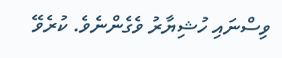ވިސްނައި ހުޝިޔާރު ވެގެންނެވެ. ކުރެވޭ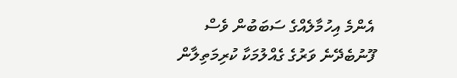އެންމެ އިހުމާލެއްގެ ސަބަބުން ވެސް ފޫނުބެދޭނެ ވަރުގެ ގެއްލުމަކާ ކުރިމަތިލާން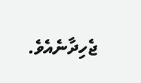ޖެހިދާނެއެވެ.